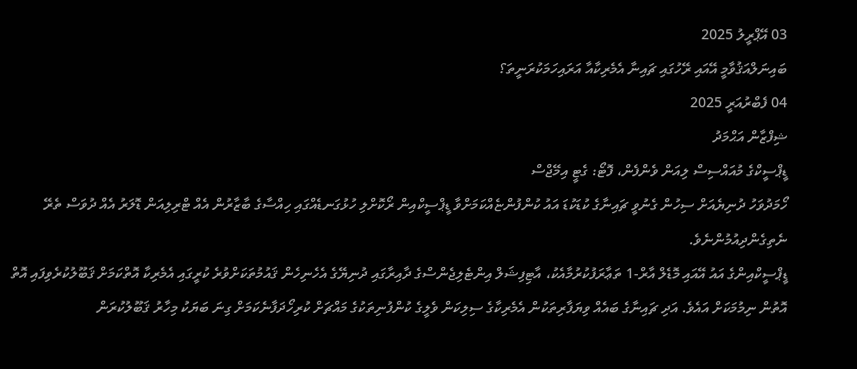03 އޭޕްރީލު 2025
ބައިނަލްއަޤުވާމީ އޭއައި ރޭހުގައި ޗައިނާ އެމެރިކާއާ އަރައިހަމަކުރަނީތަ؟
04 ފެބްރުއަރީ 2025
ޝިފްޒާން އަޙްމަދު
ޑީޕްސީކްގެ މުއައްސިސް ލިއަން ވެންފެން، ފޮޓޯ: ގެޓީ އިމޭޖްސް
ހޯމަދުވަހު ދުނިޔެއަށް ސިހުން ގެނުވީ ޗައިނާގެ ކުޑަކުޑަ އައު ކުންފުންޏެއްކަމަށްވާ ޑީޕްސީކްއިން ރޯކޮށްލި ހުޅުގަނޑެއްގައި ހިއްސާގެ ބާޒާރުން އެއް ޓްރިލިއަން ޑޮލަރު އެއް ދުވަސް ތެރޭ ނެތިގެންދިއުމުންނެވެ.
ޑީޕްސީކްއިންގެ އައު އޭއައި މޮޑެލް އާރް-1 ތަޢާރަފުކުރުމާއެކު، އާޓިފިޝަލް އިންޓެލިޖެންސްގެ ދާއިރާގައި ދުނިޔޭގެ އެހެނިހެން ޤައުމުތަކަށްވުރެ ކުރީގައި އެމެރިކާ އޮތްކަމަށް ޤަބޫލުކުރެވިފައި އޮތް އޮތުން ނިމުމަކަށް އައެވެ. އަދި ޗައިނާގެ ބައެއް ވިޔަފާރިތަކުން އެމެރިކާގެ ސިލިކަން ވެލީގެ ކުންފުނިތަކުގެ މައްޗަށް ކުރިހޯދަފާނެކަމަށް ގިނަ ބަޔަކު މިހާރު ޤަބޫލުކުރަން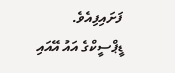ފަށައިފިއެވެ.
ޑީޕްސީކްގެ އައު އޭއައި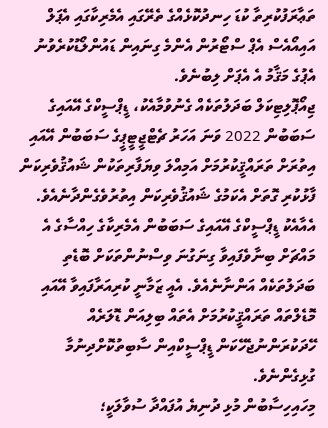ތަޢާރަފުކުރިތާ ކުޑަ ހިނދުކޮޅެއްގެ ތެރޭގައި އެމެރިކާގައި އެޕަލް އައިއޯއެސް އެޕް ސްޓޯރުން އެންމެ ގިނައިން ޑައުންލޯޑުކުރެވުނު އެޕުގެ މަޤާމު އެ އެޕަށް ލިބުނެވެ.
ޖިއޯޕޮލިޓިކަލް ބަދަލުތަކެއް ގެނުވުމާއެކު، ޑީޕްސީކްގެ އޭއައިގެ ސަބަބުން 2022 ވަނަ އަހަރު ޗެޓްޖީޓީޕީގެ ސަބަބުން އޭއައި އިތުރަށް ތަރައްޤީކުރުމަށް އަމިއްލަ ވިޔަފާރިތަކުން ޝައުޤުވެރިކަން ފާޅުކުރި ގޮތަށް އެކަމުގެ ޝައުޤުވެރިކަން އިތުރުވެގެންދާނެއެވެ.
އެއާއެކު ޑީޕްސީކްގެ އޭއައިގެ ސަބަބުން އެމެރިކާގެ ހިއްސާގެ އެ މައްޗަށް ބިނާވެފައިވާ ގިނަގުނަ ވިސްނުންތަކަށް ބޮޑެތި ބަދަލުތަކެއް އަންނާނެއެވެ. އެއީ ޒަމާނީ ކުރިއަރާފައިވާ އޭއައި މޮޑެލްތައް ތަރައްޤީކުރުމަށް އެތައް ބިލިއަން ޑޮލަރެއް ހޭދަކުރަންނުޖެހޭކަން ޑީޕްސީކްއިން ސާބިތުކޮށްދިނުމާ ގުޅިގެންނެވެ.
މިހައިހިސާބުން މުޅި ދުނިޔެ އުފައްދާ ސުވާލަކީ؛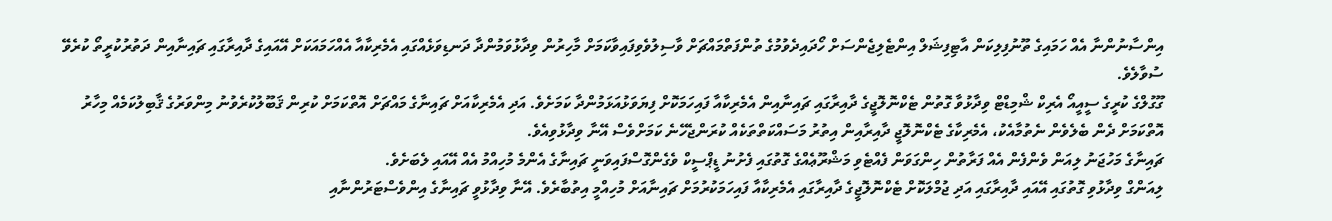އިންސާނުންނާ އެއް ހަމައިގެ ތޫނުފިލިކަން އާޓިފިޝަލް އިންޓެލިޖެންސަށް ހޯދައިދެވުމުގެ ތުންފަތްމައްޗަށް ވާސިލުވެވިފައިވާކަމަށް މާހިރުން ވިދާޅުވަމުންދާ ދަނޑިވަޅެއްގައި އެމެރިކާއާ އެއްހަމައަކަށް އޭއައިގެ ދާއިރާގައި ޗައިނާއިން ދަތުރުކުރީތޯ ކުރެވޭ ސުވާލެވެ.
ގޫގުލްގެ ކުރީގެ ސީއީއޯ އެރިކް ޝްމިޑްޓް ވިދާޅުވާ ގޮތުން ޓެކްނޮލޮޖީގެ ދާއިރާގައި ޗައިނާއިން އެމެރިކާއާ ފައިހަމަކޮށް ފިޔަވަޅުއަޅަމުންދާ ކަމަށެވެ. އަދި އެމެރިކާއަށް ޗައިނާގެ މައްޗަށް އޮތްކަމަށް ކުރިން ޤަބޫލުކުރެވުނު މިންވަރުގެ ޤާބިލުކަމެއް މިހާރު އޮތްކަމަށް ދެން ބެލެވެން ނެތުމާއެކު، އެމެރިކާގެ ޓެކްނޮލޮޖީ ދާއިރާއިން އިތުރު މަސައްކަތްތަކެއް ކުރަންޖެހޭނެ ކަމަށްވެސް އޭނާ ވިދާޅުވިއެވެ.
ޗައިނާގެ މަހުޖަނު ލިއަން ވެންފެން އެއް ފަރާތުން ހިންގަވަން ފެއްޓެވި މަޝްރޫޢެއްގެ ގޮތުގައި ފެށުނު ޑީޕްސީކް ވެގެންގޮސްފައިވަނީ ޗައިނާގެ އެންމެ މުހިއްމު އެއް އޭއައި ލެބަށެވެ.
ލިއަންގް ވިދާޅުވި ގޮތުގައި އޭއައި ދާއިރާގައި އަދި ޖުމްލަކޮށް ޓެކްނޮލޮޖީގެ ދާއިރާގައި އެމެރިކާއާ ފައިހަމަކުރުމަށް ޗައިނާއަށް މުހިއްމީ އިތުބާރެވެ. އޭނާ ވިދާޅުވީ ޗައިނާގެ އިންވެސްޓަރުންނާއި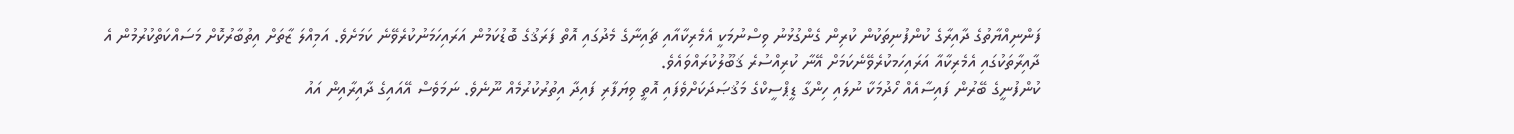ފަންނިއްޔާތުގެ ދާއިރާގެ ކުންފުނިތަކުން ކުރިން ގެންގުޅުނު ވިސްނުމަކީ އެމެރިކާއާއި ޗައިނާގެ މެދުގައި އޮތް ފަރަޤުގެ ބޮޑުކަމުން އަރައިހަމަނުކުރެވޭނެ ކަމަށެވެ. އަމިއްލަ ޒާތަށް އިތުބާރުކޮށް މަސައްކަތްކުރުމުން އެ ދާއިރާތަކުގައި އެމެރިކާއާ އަރައިހަމކުރެވޭނެކަމަށް އޭނާ ކުރިއްސުރެ ޤަބޫލުކުރައްވައެވެ.
ކުންފުނީގެ ބޭރުން ފައިސާއެއް ހޯދުމަކާ ނުލައި ހިންގާ ޑީޕްސީކްގެ މަޤުޞަދަކަށްވެފައި އޮތީ ވިޔަފާރި ފައިދާ އިތުރުކުރުމެއް ނޫނެވެ. ނަމަވެސް އޭއައިގެ ދާއިރާއިން އައު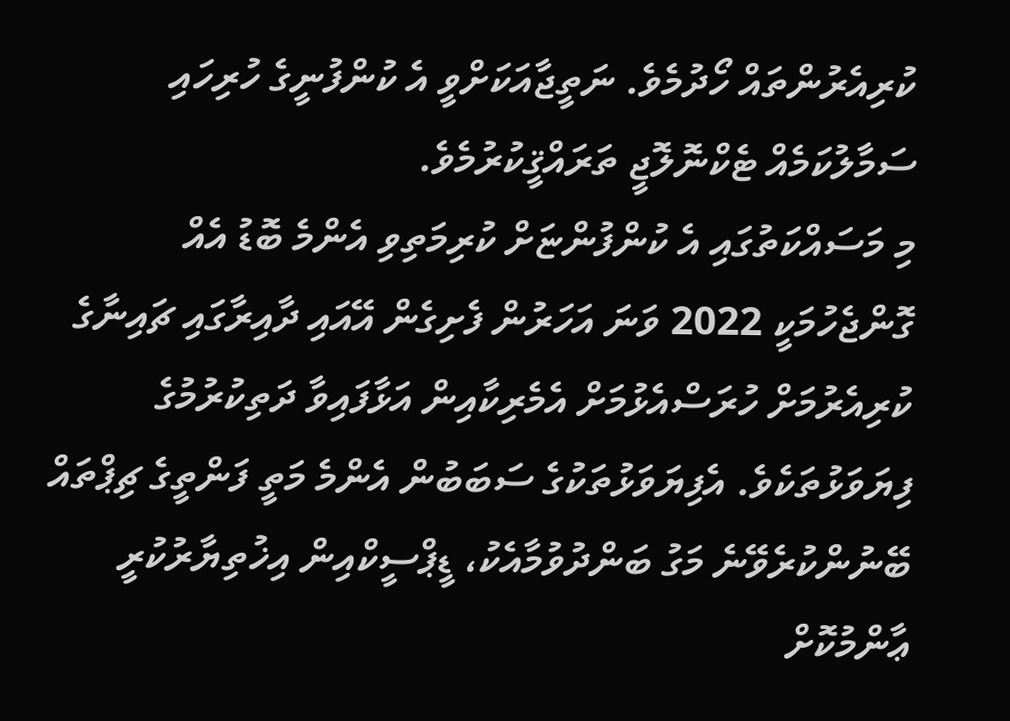ކުރިއެރުންތައް ހޯދުމެވެ. ނަތީޖާއަކަށްވީ އެ ކުންފުނީގެ ހުރިހައި ސަމާލުކަމެއް ޓެކްނޮލޮޖީ ތަރައްޤީކުރުމެވެ.
މި މަސައްކަތުގައި އެ ކުންފުންޏަށް ކުރިމަތިވި އެންމެ ބޮޑު އެއް ގޮންޖެހުމަކީ 2022 ވަނަ އަހަރުން ފެށިގެން އޭއައި ދާއިރާގައި ޗައިނާގެ ކުރިއެރުމަށް ހުރަސްއެޅުމަށް އެމެރިކާއިން އަޅާފައިވާ ދަތިކުރުމުގެ ފިޔަވަޅުތަކެވެ. އެފިޔަވަޅުތަކުގެ ސަބަބުން އެންމެ މަތީ ފަންތީގެ ޗިޕްތައް ބޭނުންކުރެވޭނެ މަގު ބަންދުވުމާއެކު، ޑީޕްސީކްއިން އިޚުތިޔާރުކުރީ ޢާންމުކޮށް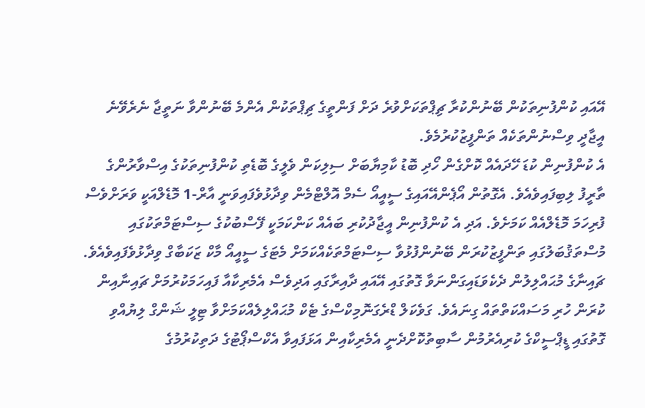އޭއައި ކުންފުނިތަކުން ބޭނުންކުރާ ޗިޕްތަކަށްވުރެ ދަށް ފަންތީގެ ޗިޕްތަކުން އެންމެ ބޭނުންވާ ނަތީޖާ ނެރެވޭނެ އީޖާދީ ވިސްނުންތަކެއް ތަންފީޒުކުރުމެވެ.
އެ ކުންފުނިން ކުޑަ ހޭދައެއް ކޮށްގެން ހޯދި ބޮޑު ކާމިޔާބަށް ސިލިކަން ވެލީގެ ބޮޑެތި ކުންފުނިތަކުގެ އިސްވާރުންގެ ތާރީފު ލިބިފައިވެއެވެ. އެގޮތުން އޯޕެންއޭއައިގެ ސީއީއޯ ސެމް އޮލްޓްމެން ވިދާޅުވެފައިވަނީ އާރް-1 މޮޑެލްއަކީ ވަރަށްވެސް ފުރިހަމަ މޮޑެލްއެއް ކަމަށެވެ. އަދި އެ ކުންފުނިން އީޖާދުކުރި ބައެއް ކަންކަމަކީ ފޭސްބުކުގެ ސިސްޓަމްތަކުގައި މުސްތަޤުބަލުގައި ތަންފީޒުކުރަން ބޭނުންފުޅުވާ ސިސްޓަމްތަކެއްކަމަށް މެޓަގެ ސީއީއޯ މާކް ޒަކަބާގް ވިދާޅުވެފައިވެއެވެ.
ޗައިނާގެ މުޙައްލިލުން ދެކެވަޑައިގަންނަވާ ގޮތުގައި އޭއައި ދާއިރާގައި އަދިވެސް އެމެރިކާއާ ފައިހަމަކުރުމަށް ޗައިނާއިން ކުރަން ހުރި މަސައްކަތްތައް ގިނައެވެ. ގަވެކަލް ޑްރެގަނޮމިކްސްގެ ޓެކް މުޙައްލިލެއްކަމަށްވާ ޓިލީ ޝަންގް ލިޔުއްވި ގޮތުގައި ޑީޕްސީކްގެ ކުރިއެރުމުން ސާބިތުކޮށްދެނީ އެމެރިކާއިން އަޅަފައިވާ އެކްސްޕޯޓުގެ ދަތިކުރުމުގެ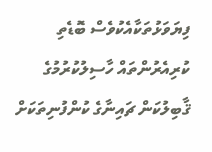ފިޔަވަޅުތަކާއެކުވެސް ބޮޑެތި ކުރިއެރުންތައް ހާސިލުކުރުމުގެ ޤާބިލުކަން ޗައިނާގެ ކުންފުނިތަކަށް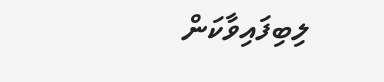ލިބިފައިވާކަން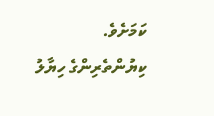ކަމަށެވެ.
ކިޔުންތެރިންގެ ހިޔާލު